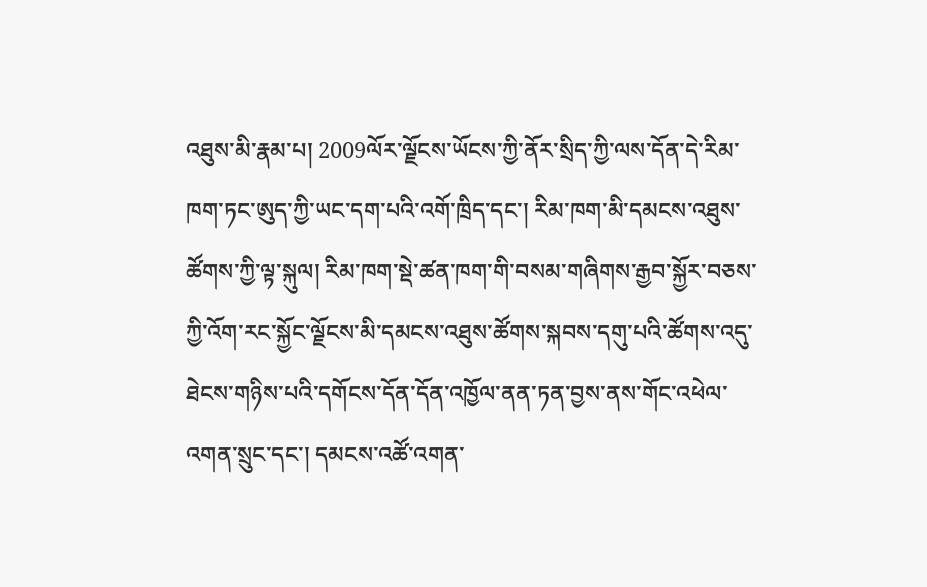འཐུས་མི་རྣམ་པ། 2009ལོར་ལྗོངས་ཡོངས་ཀྱི་ནོར་སྲིད་ཀྱི་ལས་དོན་དེ་རིམ་ཁག་ཏང་ཨུད་ཀྱི་ཡང་དག་པའི་འགོ་ཁྲིད་དང་། རིམ་ཁག་མི་དམངས་འཐུས་ཚོགས་ཀྱི་ལྟ་སྐུལ། རིམ་ཁག་སྡེ་ཚན་ཁག་གི་བསམ་གཞིགས་རྒྱབ་སྐྱོར་བཅས་ཀྱི་འོག་རང་སྐྱོང་ལྗོངས་མི་དམངས་འཐུས་ཚོགས་སྐབས་དགུ་པའི་ཚོགས་འདུ་ཐེངས་གཉིས་པའི་དགོངས་དོན་དོན་འཁྱོལ་ནན་ཏན་བྱས་ནས་གོང་འཕེལ་འགན་སྲུང་དང་། དམངས་འཚོ་འགན་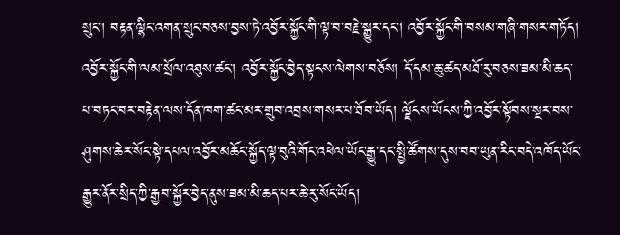སྲུང་། བརྟན་ལྷིང་འགན་སྲུང་བཅས་བྱས་ཏེ་འབྱོར་སྐྱོང་གི་ལྟ་བ་བརྗེ་སྒྱུར་དང་། འབྱོར་སྐྱོང་གི་བསམ་གཞི་གསར་གཏོད། འབྱོར་སྐྱོང་གི་ལམ་སྲོལ་འཐུས་ཚང་། འབྱོར་སྐྱོང་བྱེད་སྟངས་ལེགས་བཅོས། དོ་དམ་ཆུ་ཚད་མཐོ་རུ་བཅས་ཟམ་མི་ཆད་པ་བཏང་བར་བརྟེན་ལས་དོན་ཁག་ཚང་མར་གྲུབ་འབྲས་གསར་པ་ཐོབ་ཡོད། ལྗོངས་ཡོངས་ཀྱི་འབྱོར་སྟོབས་སྔར་བས་ཤུགས་ཆེར་སོང་སྟེ་དཔལ་འབྱོར་མཆོང་སྐྱོད་ལྟ་བུའི་གོང་འཕེལ་ཡོང་རྒྱུ་དང་སྤྱི་ཚོགས་དུས་བབ་ཡུན་རིང་བདེ་འཁོད་ཡོང་རྒྱུར་ནོར་སྲིད་ཀྱི་རྒྱབ་སྐྱོར་བྱེད་ནུས་ཟམ་མི་ཆད་པར་ཆེ་རུ་སོང་ཡོད།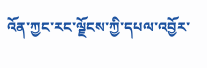འོན་ཀྱང་རང་ལྗོངས་ཀྱི་དཔལ་འབྱོར་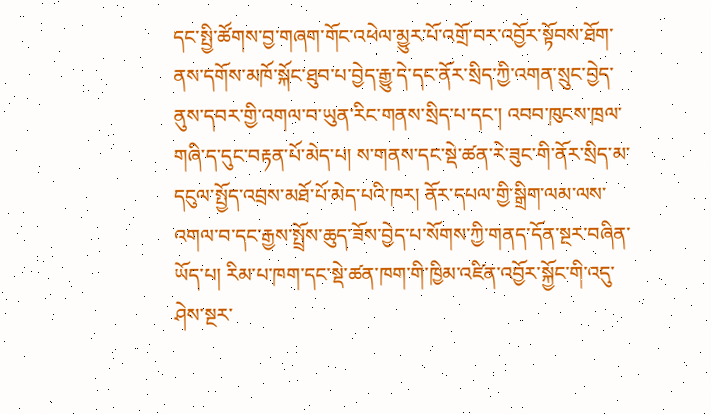དང་སྤྱི་ཚོགས་བྱ་གཞག་གོང་འཕེལ་མྱུར་པོ་འགྲོ་བར་འབྱོར་སྟོབས་ཐོག་ནས་དགོས་མཁོ་སྐོང་ཐུབ་པ་བྱེད་རྒྱུ་དེ་དང་ནོར་སྲིད་ཀྱི་འགན་སྲུང་བྱེད་ནུས་དབར་གྱི་འགལ་བ་ཡུན་རིང་གནས་སྲིད་པ་དང་། འབབ་ཁུངས་ཁྲལ་གཞི་ད་དུང་བརྟན་པོ་མེད་པ། ས་གནས་དང་སྡེ་ཚན་རེ་ཟུང་གི་ནོར་སྲིད་མ་དངུལ་སྤྱོད་འབྲས་མཐོ་པོ་མེད་པའི་ཁར། ནོར་དཔལ་གྱི་སྒྲིག་ལམ་ལས་འགལ་བ་དང་རྒྱས་སྤྲོས་ཆུད་ཟོས་བྱེད་པ་སོགས་ཀྱི་གནད་དོན་སྔར་བཞིན་ཡོད་པ། རིམ་པ་ཁག་དང་སྡེ་ཚན་ཁག་གི་ཁྱིམ་འཛིན་འབྱོར་སྐྱོང་གི་འདུ་ཤེས་སྔར་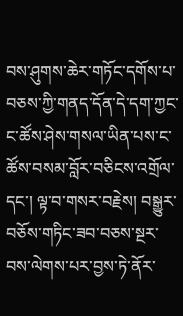བས་ཤུགས་ཆེར་གཏོང་དགོས་པ་བཅས་ཀྱི་གནད་དོན་དེ་དག་ཀྱང་ང་ཚོས་ཤེས་གསལ་ཡིན་པས་ང་ཚོས་བསམ་བློར་བཅིངས་འགྲོལ་དང་། ལྟ་བ་གསར་བརྗེས། བསྒྱུར་བཅོས་གཏིང་ཟབ་བཅས་སྔར་བས་ལེགས་པར་བྱས་ཏེ་ནོར་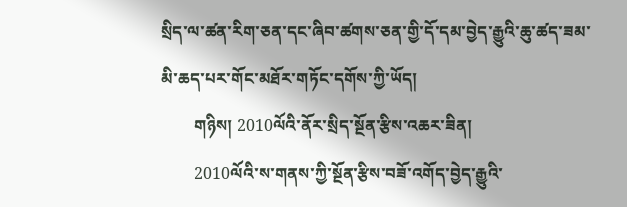སྲིད་ལ་ཚན་རིག་ཅན་དང་ཞིབ་ཚགས་ཅན་གྱི་དོ་དམ་བྱེད་རྒྱུའི་ཆུ་ཚད་ཟམ་མི་ཆད་པར་གོང་མཐོར་གཏོང་དགོས་ཀྱི་ཡོད།
        གཉིས། 2010ལོའི་ནོར་སྲིད་སྔོན་རྩིས་འཆར་ཟིན།
        2010ལོའི་ས་གནས་ཀྱི་སྔོན་རྩིས་བཟོ་འགོད་བྱེད་རྒྱུའི་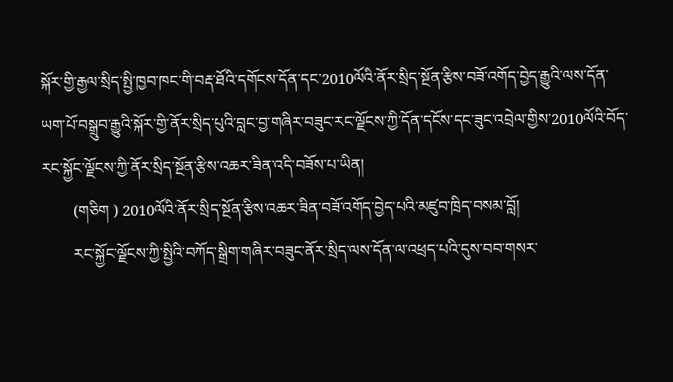སྐོར་གྱི་རྒྱལ་སྲིད་སྤྱི་ཁྱབ་ཁང་གི་བརྡ་ཐོའི་དགོངས་དོན་དང་2010ལོའི་ནོར་སྲིད་སྔོན་རྩིས་བཟོ་འགོད་བྱེད་རྒྱུའི་ལས་དོན་ཡག་པོ་བསྒྲུབ་རྒྱུའི་སྐོར་གྱི་ནོར་སྲིད་པུའི་བླང་བྱ་གཞིར་བཟུང་རང་ལྗོངས་ཀྱི་དོན་དངོས་དང་ཟུང་འབྲེལ་གྱིས་2010ལོའི་བོད་རང་སྐྱོང་ལྗོངས་ཀྱི་ནོར་སྲིད་སྔོན་རྩིས་འཆར་ཟིན་འདི་བཟོས་པ་ཡིན།
        (གཅིག ) 2010ལོའི་ནོར་སྲིད་སྔོན་རྩིས་འཆར་ཟིན་བཟོ་འགོད་བྱེད་པའི་མཛུབ་ཁྲིད་བསམ་བློ།
        རང་སྐྱོང་ལྗོངས་ཀྱི་སྤྱིའི་བཀོད་སྒྲིག་གཞིར་བཟུང་ནོར་སྲིད་ལས་དོན་ལ་འཕྲད་པའི་དུས་བབ་གསར་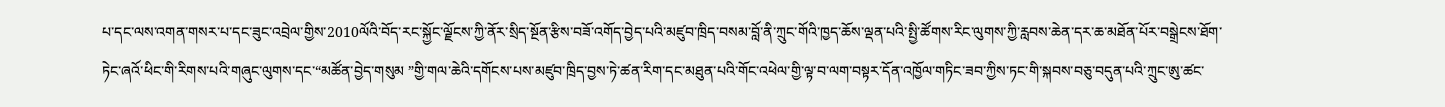པ་དང་ལས་འགན་གསར་པ་དང་ཟུང་འབྲེལ་གྱིས་2010ལོའི་བོད་རང་སྐྱོང་ལྗོངས་ཀྱི་ནོར་སྲིད་སྔོན་རྩིས་བཟོ་འགོད་བྱེད་པའི་མཛུབ་ཁྲིད་བསམ་བློ་ནི་ཀྲུང་གོའི་ཁྱད་ཆོས་ལྡན་པའི་སྤྱི་ཚོགས་རིང་ལུགས་ཀྱི་རླབས་ཆེན་དར་ཆ་མཐོན་པོར་བསྒྲེངས་ཐོག་ཏེང་ཞའོ་ཕིང་གི་རིགས་པའི་གཞུང་ལུགས་དང་“མཚོན་བྱེད་གསུམ ”གྱི་གལ་ཆེའི་དགོངས་པས་མཛུབ་ཁྲིད་བྱས་ཏེ་ཚན་རིག་དང་མཐུན་པའི་གོང་འཕེལ་གྱི་ལྟ་བ་ལག་བསྟར་དོན་འཁྱོལ་གཏིང་ཟབ་ཀྱིས་ཏང་གི་སྐབས་བཅུ་བདུན་པའི་ཀྲུང་ཨུ་ཚང་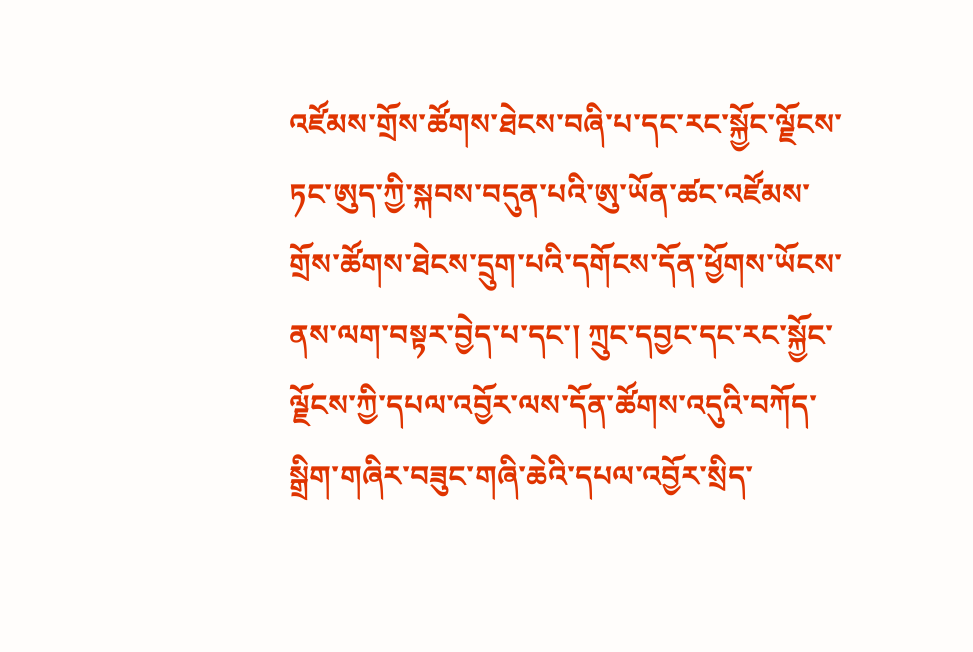འཛོམས་གྲོས་ཚོགས་ཐེངས་བཞི་པ་དང་རང་སྐྱོང་ལྗོངས་ཏང་ཨུད་ཀྱི་སྐབས་བདུན་པའི་ཨུ་ཡོན་ཚང་འཛོམས་གྲོས་ཚོགས་ཐེངས་དྲུག་པའི་དགོངས་དོན་ཕྱོགས་ཡོངས་ནས་ལག་བསྟར་བྱེད་པ་དང་། ཀྲུང་དབྱང་དང་རང་སྐྱོང་ལྗོངས་ཀྱི་དཔལ་འབྱོར་ལས་དོན་ཚོགས་འདུའི་བཀོད་སྒྲིག་གཞིར་བཟུང་གཞི་ཆེའི་དཔལ་འབྱོར་སྲིད་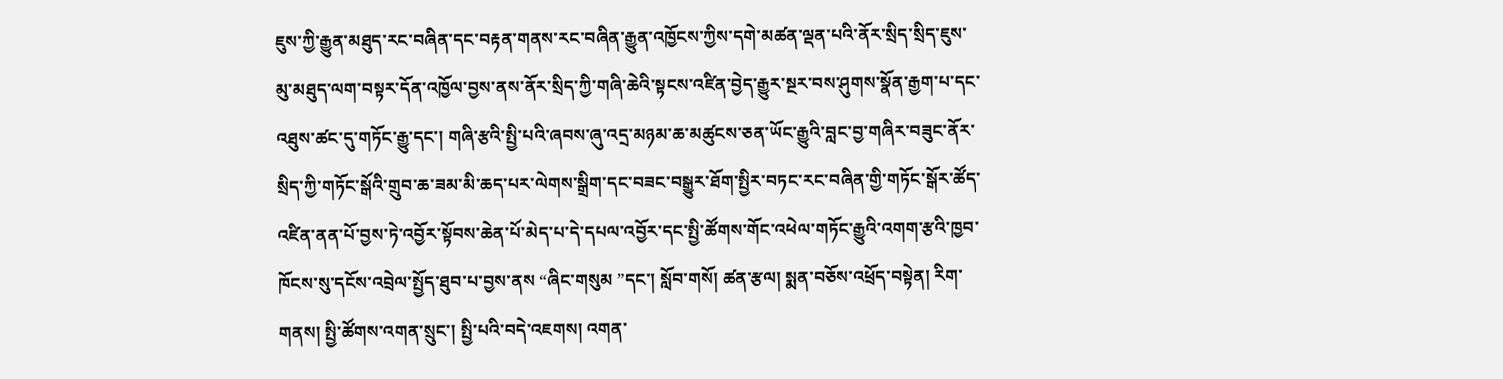ཇུས་ཀྱི་རྒྱུན་མཐུད་རང་བཞིན་དང་བརྟན་གནས་རང་བཞིན་རྒྱུན་འཁྱོངས་ཀྱིས་དགེ་མཚན་ལྡན་པའི་ནོར་སྲིད་སྲིད་ཇུས་མུ་མཐུད་ལག་བསྟར་དོན་འཁྱོལ་བྱས་ནས་ནོར་སྲིད་ཀྱི་གཞི་ཆེའི་སྟངས་འཛིན་བྱེད་རྒྱུར་སྔར་བས་ཤུགས་སྣོན་རྒྱག་པ་དང་འཐུས་ཚང་དུ་གཏོང་རྒྱུ་དང་། གཞི་རྩའི་སྤྱི་པའི་ཞབས་ཞུ་འདྲ་མཉམ་ཆ་མཚུངས་ཅན་ཡོང་རྒྱུའི་བླང་བྱ་གཞིར་བཟུང་ནོར་སྲིད་ཀྱི་གཏོང་སྒོའི་གྲུབ་ཆ་ཟམ་མི་ཆད་པར་ལེགས་སྒྲིག་དང་བཟང་བསྒྱུར་ཐོག་སྤྱིར་བཏང་རང་བཞིན་གྱི་གཏོང་སྒོར་ཚོད་འཛིན་ནན་པོ་བྱས་ཏེ་འབྱོར་སྟོབས་ཆེན་པོ་མེད་པ་དེ་དཔལ་འབྱོར་དང་སྤྱི་ཚོགས་གོང་འཕེལ་གཏོང་རྒྱུའི་འགག་རྩའི་ཁྱབ་ཁོངས་སུ་དངོས་འབྲེལ་སྤྱོད་ཐུབ་པ་བྱས་ནས “ཞིང་གསུམ ”དང་། སློབ་གསོ། ཚན་རྩལ། སྨན་བཅོས་འཕྲོད་བསྟེན། རིག་གནས། སྤྱི་ཚོགས་འགན་སྲུང་། སྤྱི་པའི་བདེ་འཇགས། འགན་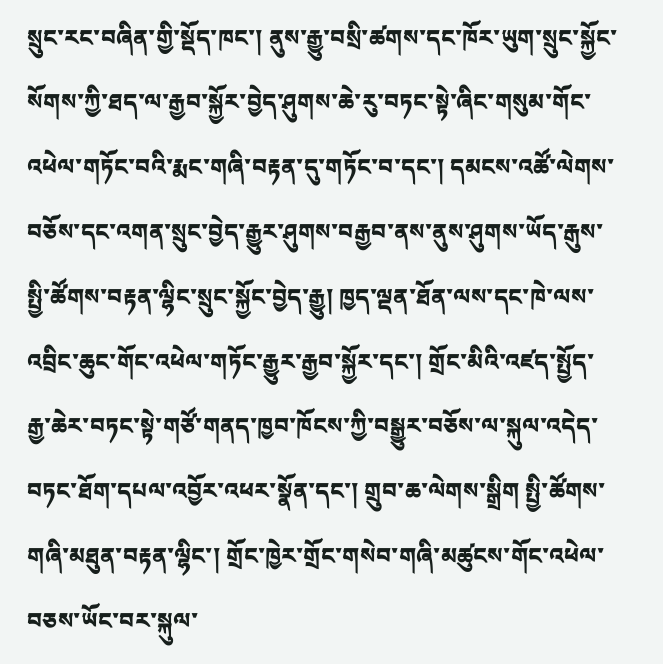སྲུང་རང་བཞིན་གྱི་སྡོད་ཁང་། ནུས་རྒྱུ་བསྲི་ཚགས་དང་ཁོར་ཡུག་སྲུང་སྐྱོང་སོགས་ཀྱི་ཐད་ལ་རྒྱབ་སྐྱོར་བྱེད་ཤུགས་ཆེ་རུ་བཏང་སྟེ་ཞིང་གསུམ་གོང་འཕེལ་གཏོང་བའི་རྨང་གཞི་བརྟན་དུ་གཏོང་བ་དང་། དམངས་འཚོ་ལེགས་བཅོས་དང་འགན་སྲུང་བྱེད་རྒྱུར་ཤུགས་བརྒྱབ་ནས་ནུས་ཤུགས་ཡོད་རྒུས་སྤྱི་ཚོགས་བརྟན་ལྷིང་སྲུང་སྐྱོང་བྱེད་རྒྱུ། ཁྱད་ལྡན་ཐོན་ལས་དང་ཁེ་ལས་འབྲིང་ཆུང་གོང་འཕེལ་གཏོང་རྒྱུར་རྒྱབ་སྐྱོར་དང་། གྲོང་མིའི་འཛད་སྤྱོད་རྒྱ་ཆེར་བཏང་སྟེ་གཙོ་གནད་ཁྱབ་ཁོངས་ཀྱི་བསྒྱུར་བཅོས་ལ་སྐུལ་འདེད་བཏང་ཐོག་དཔལ་འབྱོར་འཕར་སྣོན་དང་། གྲུབ་ཆ་ལེགས་སྒྲིག སྤྱི་ཚོགས་གཞི་མཐུན་བརྟན་ལྷིང་། གྲོང་ཁྱེར་གྲོང་གསེབ་གཞི་མཚུངས་གོང་འཕེལ་བཅས་ཡོང་བར་སྐུལ་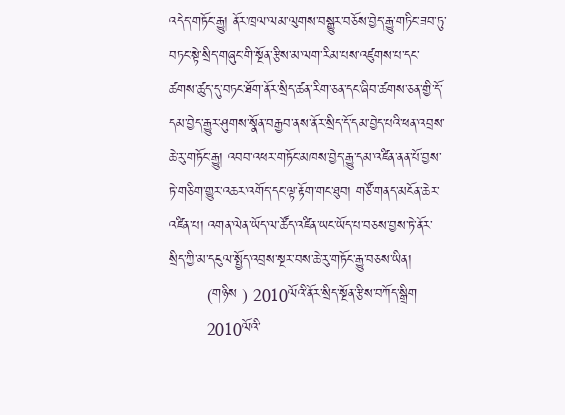འདེད་གཏོང་རྒྱུ། ནོར་ཁྲལ་ལམ་ལུགས་བསྒྱུར་བཅོས་བྱེད་རྒྱུ་གཏིང་ཟབ་ཏུ་བཏང་སྟེ་སྲིད་གཞུང་གི་སྔོན་རྩིས་མ་ལག་རིམ་པས་འཛུགས་པ་དང་ཚགས་ཚུད་དུ་བཏང་ཐོག་ནོར་སྲིད་ཚན་རིག་ཅན་དང་ཞིབ་ཚགས་ཅན་གྱི་དོ་དམ་བྱེད་རྒྱུར་ཤུགས་སྣོན་བརྒྱབ་ནས་ནོར་སྲིད་དོ་དམ་བྱེད་པའི་ཕན་འབྲས་ཆེ་རུ་གཏོང་རྒྱུ། འབབ་འཕར་གཏོང་མཁས་བྱེད་རྒྱུ་དམ་འཛིན་ནན་པོ་བྱས་ཏེ་གཅིག་གྱུར་འཆར་འགོད་དང་ལྟ་རྟོག་གང་ཐུབ། གཙོ་གནད་མངོན་ཆེར་འཛིན་པ། འགན་ལེན་ཡོད་ལ་ཚོད་འཛིན་ཡང་ཡོད་པ་བཅས་བྱས་ཏེ་ནོར་སྲིད་ཀྱི་མ་དངུལ་སྤྱོད་འབྲས་སྔར་བས་ཆེ་རུ་གཏོང་རྒྱུ་བཅས་ཡིན།
        (གཉིས ) 2010ལོའི་ནོར་སྲིད་སྔོན་རྩིས་བཀོད་སྒྲིག
        2010ལོའི་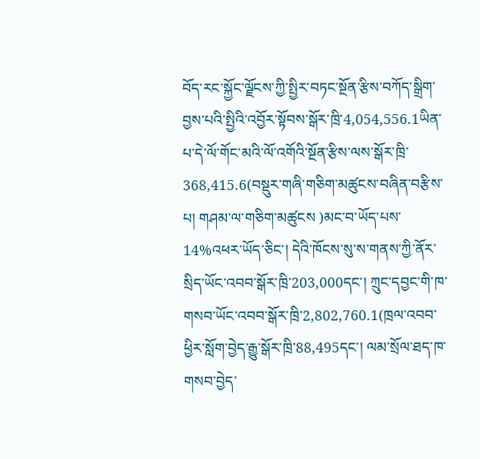བོད་རང་སྐྱོང་ལྗོངས་ཀྱི་སྤྱིར་བཏང་སྔོན་རྩིས་བཀོད་སྒྲིག་བྱས་པའི་སྤྱིའི་འབྱོར་སྟོབས་སྒོར་ཁྲི་4,054,556.1ཡིན་པ་དེ་ལོ་གོང་མའི་ལོ་འགོའི་སྔོན་རྩིས་ལས་སྒོར་ཁྲི་368,415.6(བསྡུར་གཞི་གཅིག་མཚུངས་བཞིན་བརྩིས་པ། གཤམ་ལ་གཅིག་མཚུངས )མང་བ་ཡོད་པས་14%འཕར་ཡོད་ཅིང་། དེའི་ཁོངས་སུ་ས་གནས་ཀྱི་ནོར་སྲིད་ཡོང་འབབ་སྒོར་ཁྲི་203,000དང་། ཀྲུང་དབྱང་གི་ཁ་གསབ་ཡོང་འབབ་སྒོར་ཁྲི་2,802,760.1(ཁྲལ་འབབ་ཕྱིར་སློག་བྱེད་རྒྱུ་སྒོར་ཁྲི་88,495དང་། ལམ་སྲོལ་ཐད་ཁ་གསབ་བྱེད་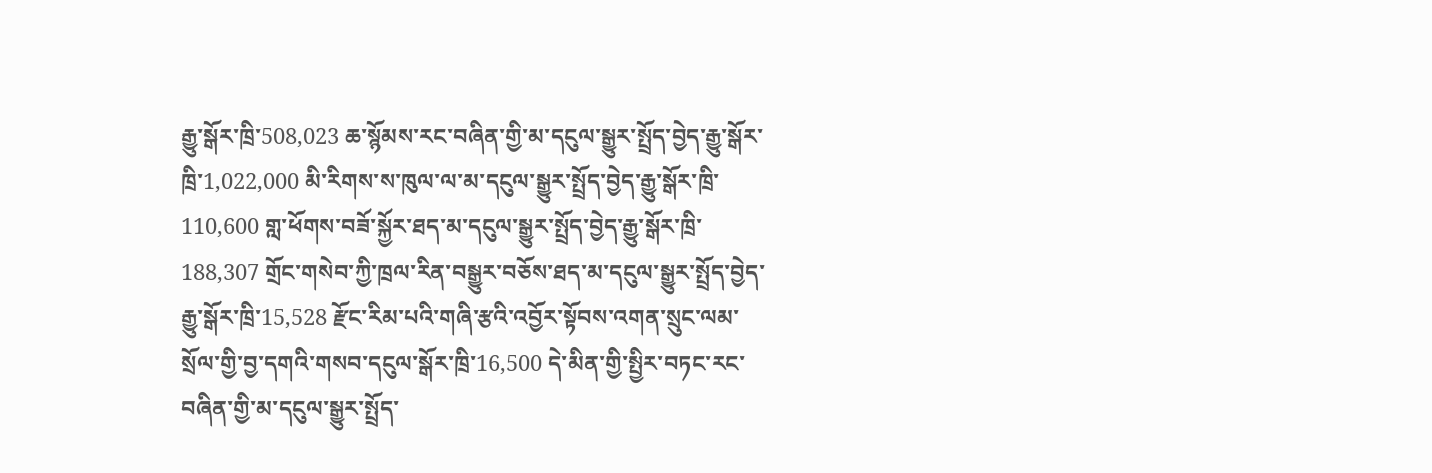རྒྱུ་སྒོར་ཁྲི་508,023 ཆ་སྙོམས་རང་བཞིན་གྱི་མ་དངུལ་སྒྱུར་སྤྲོད་བྱེད་རྒྱུ་སྒོར་ཁྲི་1,022,000 མི་རིགས་ས་ཁུལ་ལ་མ་དངུལ་སྒྱུར་སྤྲོད་བྱེད་རྒྱུ་སྒོར་ཁྲི་110,600 གླ་ཕོགས་བཟོ་སྐྱོར་ཐད་མ་དངུལ་སྒྱུར་སྤྲོད་བྱེད་རྒྱུ་སྒོར་ཁྲི་188,307 གྲོང་གསེབ་ཀྱི་ཁྲལ་རིན་བསྒྱུར་བཅོས་ཐད་མ་དངུལ་སྒྱུར་སྤྲོད་བྱེད་རྒྱུ་སྒོར་ཁྲི་15,528 རྫོང་རིམ་པའི་གཞི་རྩའི་འབྱོར་སྟོབས་འགན་སྲུང་ལམ་སྲོལ་གྱི་བྱ་དགའི་གསབ་དངུལ་སྒོར་ཁྲི་16,500 དེ་མིན་གྱི་སྤྱིར་བཏང་རང་བཞིན་གྱི་མ་དངུལ་སྒྱུར་སྤྲོད་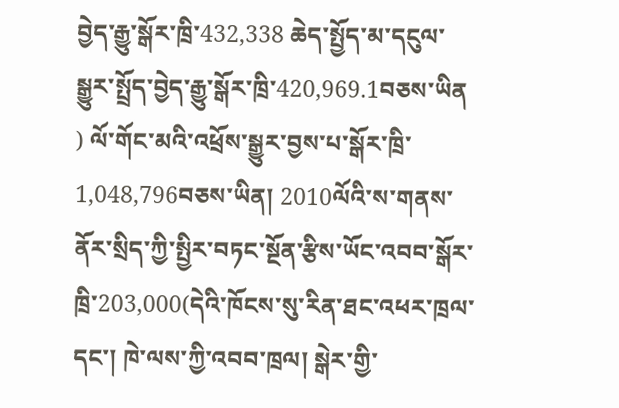བྱེད་རྒྱུ་སྒོར་ཁྲི་432,338 ཆེད་སྤྱོད་མ་དངུལ་སྒྱུར་སྤྲོད་བྱེད་རྒྱུ་སྒོར་ཁྲི་420,969.1བཅས་ཡིན ) ལོ་གོང་མའི་འཕྲོས་སྒྱུར་བྱས་པ་སྒོར་ཁྲི་1,048,796བཅས་ཡིན། 2010ལོའི་ས་གནས་ནོར་སྲིད་ཀྱི་སྤྱིར་བཏང་སྔོན་རྩིས་ཡོང་འབབ་སྒོར་ཁྲི་203,000(དེའི་ཁོངས་སུ་རིན་ཐང་འཕར་ཁྲལ་དང་། ཁེ་ལས་ཀྱི་འབབ་ཁྲལ། སྒེར་གྱི་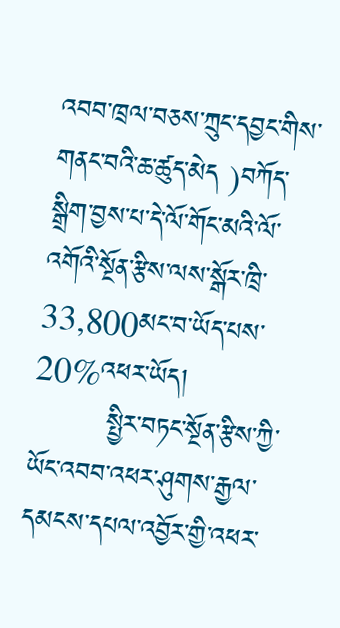འབབ་ཁྲལ་བཅས་ཀྲུང་དབྱང་གིས་གནང་བའི་ཆ་ཚུད་མེད )བཀོད་སྒྲིག་བྱས་པ་དེ་ལོ་གོང་མའི་ལོ་འགོའི་སྔོན་རྩིས་ལས་སྒོར་ཁྲི་33,800མང་བ་ཡོད་པས་20%འཕར་ཡོད།
        སྤྱིར་བཏང་སྔོན་རྩིས་ཀྱི་ཡོང་འབབ་འཕར་ཤུགས་རྒྱལ་དམངས་དཔལ་འབྱོར་གྱི་འཕར་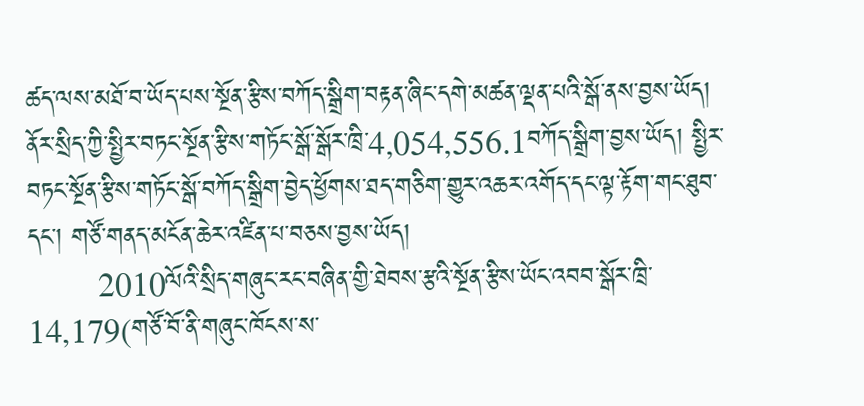ཚད་ལས་མཐོ་བ་ཡོད་པས་སྔོན་རྩིས་བཀོད་སྒྲིག་བརྟན་ཞིང་དགེ་མཚན་ལྡན་པའི་སྒོ་ནས་བྱས་ཡོད། ནོར་སྲིད་ཀྱི་སྤྱིར་བཏང་སྔོན་རྩིས་གཏོང་སྒོ་སྒོར་ཁྲི་4,054,556.1བཀོད་སྒྲིག་བྱས་ཡོད། སྤྱིར་བཏང་སྔོན་རྩིས་གཏོང་སྒོ་བཀོད་སྒྲིག་བྱེད་ཕྱོགས་ཐད་གཅིག་གྱུར་འཆར་འགོད་དང་ལྟ་རྟོག་གང་ཐུབ་དང་། གཙོ་གནད་མངོན་ཆེར་འཛིན་པ་བཅས་བྱས་ཡོད།
        2010ལོའི་སྲིད་གཞུང་རང་བཞིན་གྱི་ཐེབས་རྩའི་སྔོན་རྩིས་ཡོང་འབབ་སྒོར་ཁྲི་14,179(གཙོ་བོ་ནི་གཞུང་ཁོངས་ས་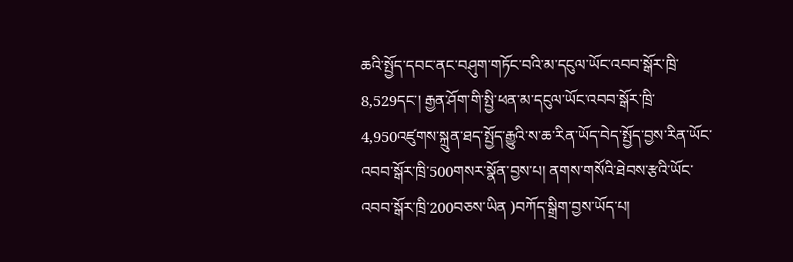ཆའི་སྤྱོད་དབང་ནང་བཤུག་གཏོང་བའི་མ་དངུལ་ཡོང་འབབ་སྒོར་ཁྲི་8,529དང་། རྒྱན་ཤོག་གི་སྤྱི་ཕན་མ་དངུལ་ཡོང་འབབ་སྒོར་ཁྲི་4,950འཛུགས་སྐྲུན་ཐད་སྤྱོད་རྒྱུའི་ས་ཆ་རིན་ཡོད་བེད་སྤྱོད་བྱས་རིན་ཡོང་འབབ་སྒོར་ཁྲི་500གསར་སྣོན་བྱས་པ། ནགས་གསོའི་ཐེབས་རྩའི་ཡོང་འབབ་སྒོར་ཁྲི་200བཅས་ཡིན )བཀོད་སྒྲིག་བྱས་ཡོད་པ།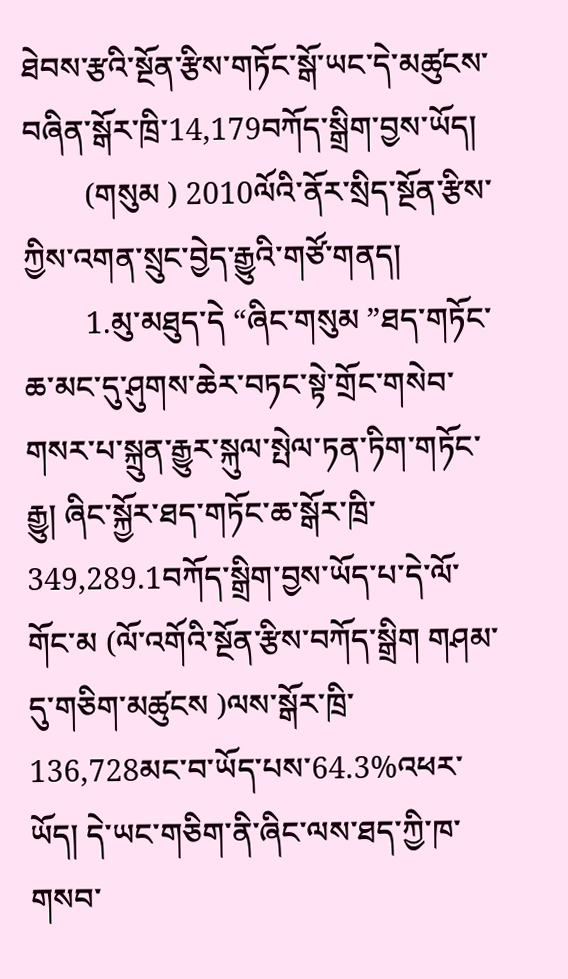ཐེབས་རྩའི་སྔོན་རྩིས་གཏོང་སྒོ་ཡང་དེ་མཚུངས་བཞིན་སྒོར་ཁྲི་14,179བཀོད་སྒྲིག་བྱས་ཡོད།
        (གསུམ ) 2010ལོའི་ནོར་སྲིད་སྔོན་རྩིས་ཀྱིས་འགན་སྲུང་བྱེད་རྒྱུའི་གཙོ་གནད།
        1.མུ་མཐུད་དེ “ཞིང་གསུམ ”ཐད་གཏོང་ཆ་མང་དུ་ཤུགས་ཆེར་བཏང་སྟེ་གྲོང་གསེབ་གསར་པ་སྐྲུན་རྒྱུར་སྐུལ་སྤེལ་ཏན་ཏིག་གཏོང་རྒྱུ། ཞིང་སྐྱོར་ཐད་གཏོང་ཆ་སྒོར་ཁྲི་349,289.1བཀོད་སྒྲིག་བྱས་ཡོད་པ་དེ་ལོ་གོང་མ (ལོ་འགོའི་སྔོན་རྩིས་བཀོད་སྒྲིག གཤམ་དུ་གཅིག་མཚུངས )ལས་སྒོར་ཁྲི་136,728མང་བ་ཡོད་པས་64.3%འཕར་ཡོད། དེ་ཡང་གཅིག་ནི་ཞིང་ལས་ཐད་ཀྱི་ཁ་གསབ་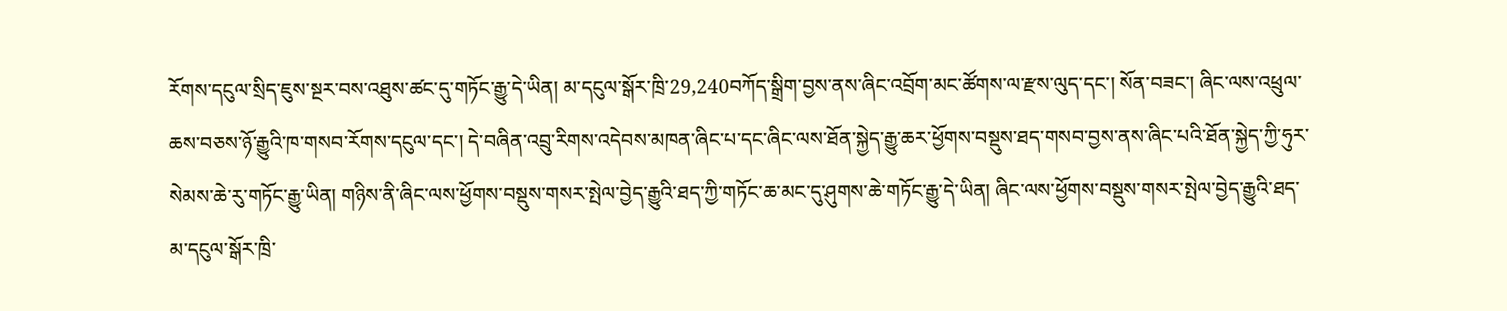རོགས་དངུལ་སྲིད་ཇུས་སྔར་བས་འཐུས་ཚང་དུ་གཏོང་རྒྱུ་དེ་ཡིན། མ་དངུལ་སྒོར་ཁྲི་29,240བཀོད་སྒྲིག་བྱས་ནས་ཞིང་འབྲོག་མང་ཚོགས་ལ་རྫས་ལུད་དང་། སོན་བཟང་། ཞིང་ལས་འཕྲུལ་ཆས་བཅས་ཉོ་རྒྱུའི་ཁ་གསབ་རོགས་དངུལ་དང་། དེ་བཞིན་འབྲུ་རིགས་འདེབས་མཁན་ཞིང་པ་དང་ཞིང་ལས་ཐོན་སྐྱེད་རྒྱུ་ཆར་ཕྱོགས་བསྡུས་ཐད་གསབ་བྱས་ནས་ཞིང་པའི་ཐོན་སྐྱེད་ཀྱི་ཧུར་སེམས་ཆེ་རུ་གཏོང་རྒྱུ་ཡིན། གཉིས་ནི་ཞིང་ལས་ཕྱོགས་བསྡུས་གསར་སྤེལ་བྱེད་རྒྱུའི་ཐད་ཀྱི་གཏོང་ཆ་མང་དུ་ཤུགས་ཆེ་གཏོང་རྒྱུ་དེ་ཡིན། ཞིང་ལས་ཕྱོགས་བསྡུས་གསར་སྤེལ་བྱེད་རྒྱུའི་ཐད་མ་དངུལ་སྒོར་ཁྲི་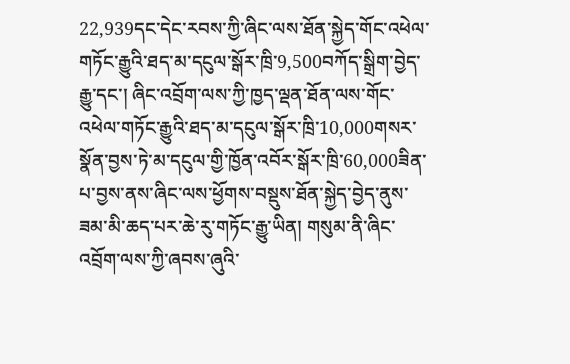22,939དང་དེང་རབས་ཀྱི་ཞིང་ལས་ཐོན་སྐྱེད་གོང་འཕེལ་གཏོང་རྒྱུའི་ཐད་མ་དངུལ་སྒོར་ཁྲི་9,500བཀོད་སྒྲིག་བྱེད་རྒྱུ་དང་། ཞིང་འབྲོག་ལས་ཀྱི་ཁྱད་ལྡན་ཐོན་ལས་གོང་འཕེལ་གཏོང་རྒྱུའི་ཐད་མ་དངུལ་སྒོར་ཁྲི་10,000གསར་སྣོན་བྱས་ཏེ་མ་དངུལ་གྱི་ཁྱོན་འབོར་སྒོར་ཁྲི་60,000ཟིན་པ་བྱས་ནས་ཞིང་ལས་ཕྱོགས་བསྡུས་ཐོན་སྐྱེད་བྱེད་ནུས་ཟམ་མི་ཆད་པར་ཆེ་རུ་གཏོང་རྒྱུ་ཡིན། གསུམ་ནི་ཞིང་འབྲོག་ལས་ཀྱི་ཞབས་ཞུའི་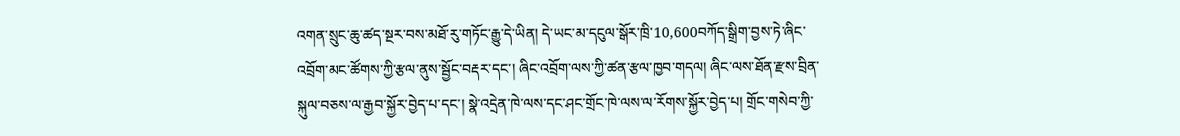འགན་སྲུང་ཆུ་ཚད་སྔར་བས་མཐོ་རུ་གཏོང་རྒྱུ་དེ་ཡིན། དེ་ཡང་མ་དངུལ་སྒོར་ཁྲི་10,600བཀོད་སྒྲིག་བྱས་ཏེ་ཞིང་འབྲོག་མང་ཚོགས་ཀྱི་རྩལ་ནུས་སྦྱོང་བརྡར་དང་། ཞིང་འབྲོག་ལས་ཀྱི་ཚན་རྩལ་ཁྱབ་གདལ། ཞིང་ལས་ཐོན་རྫས་བྲིན་སྐུལ་བཅས་ལ་རྒྱབ་སྐྱོར་བྱེད་པ་དང་། སྣེ་འདྲེན་ཁེ་ལས་དང་ཤང་གྲོང་ཁེ་ལས་ལ་རོགས་སྐྱོར་བྱེད་པ། གྲོང་གསེབ་ཀྱི་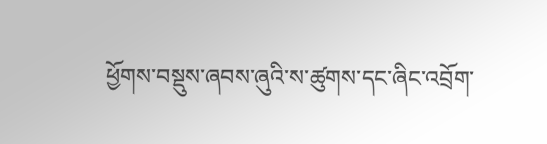ཕྱོགས་བསྡུས་ཞབས་ཞུའི་ས་ཚུགས་དང་ཞིང་འབྲོག་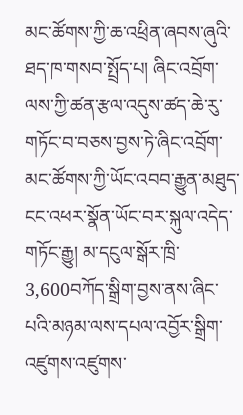མང་ཚོགས་ཀྱི་ཆ་འཕྲིན་ཞབས་ཞུའི་ཐད་ཁ་གསབ་སྤྲོད་པ། ཞིང་འབྲོག་ལས་ཀྱི་ཚན་རྩལ་འདུས་ཚད་ཆེ་རུ་གཏོང་བ་བཅས་བྱས་ཏེ་ཞིང་འབྲོག་མང་ཚོགས་ཀྱི་ཡོང་འབབ་རྒྱུན་མཐུད་ངང་འཕར་སྣོན་ཡོང་བར་སྐུལ་འདེད་གཏོང་རྒྱུ། མ་དངུལ་སྒོར་ཁྲི་3,600བཀོད་སྒྲིག་བྱས་ནས་ཞིང་པའི་མཉམ་ལས་དཔལ་འབྱོར་སྒྲིག་འཛུགས་འཛུགས་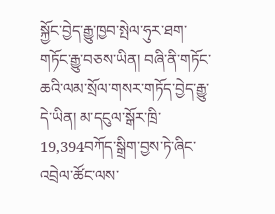སྐྱོང་བྱེད་རྒྱུ་ཁྱབ་སྤེལ་ཧུར་ཐག་གཏོང་རྒྱུ་བཅས་ཡིན། བཞི་ནི་གཏོང་ཆའི་ལམ་སྲོལ་གསར་གཏོད་བྱེད་རྒྱུ་དེ་ཡིན། མ་དངུལ་སྒོར་ཁྲི་19,394བཀོད་སྒྲིག་བྱས་ཏེ་ཞིང་འབྲེལ་ཚོང་ལས་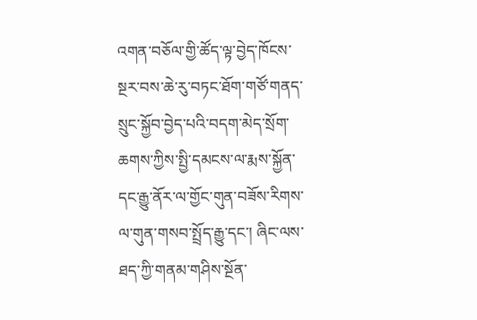འགན་བཅོལ་གྱི་ཚོད་ལྟ་བྱེད་ཁོངས་སྔར་བས་ཆེ་རུ་བཏང་ཐོག་གཙོ་གནད་སྲུང་སྐྱོབ་བྱེད་པའི་བདག་མེད་སྲོག་ཆགས་ཀྱིས་སྤྱི་དམངས་ལ་རྨས་སྐྱོན་དང་རྒྱུ་ནོར་ལ་གྱོང་གུན་བཟོས་རིགས་ལ་གུན་གསབ་སྤྲོད་རྒྱུ་དང་། ཞིང་ལས་ཐད་ཀྱི་གནམ་གཤིས་སྔོན་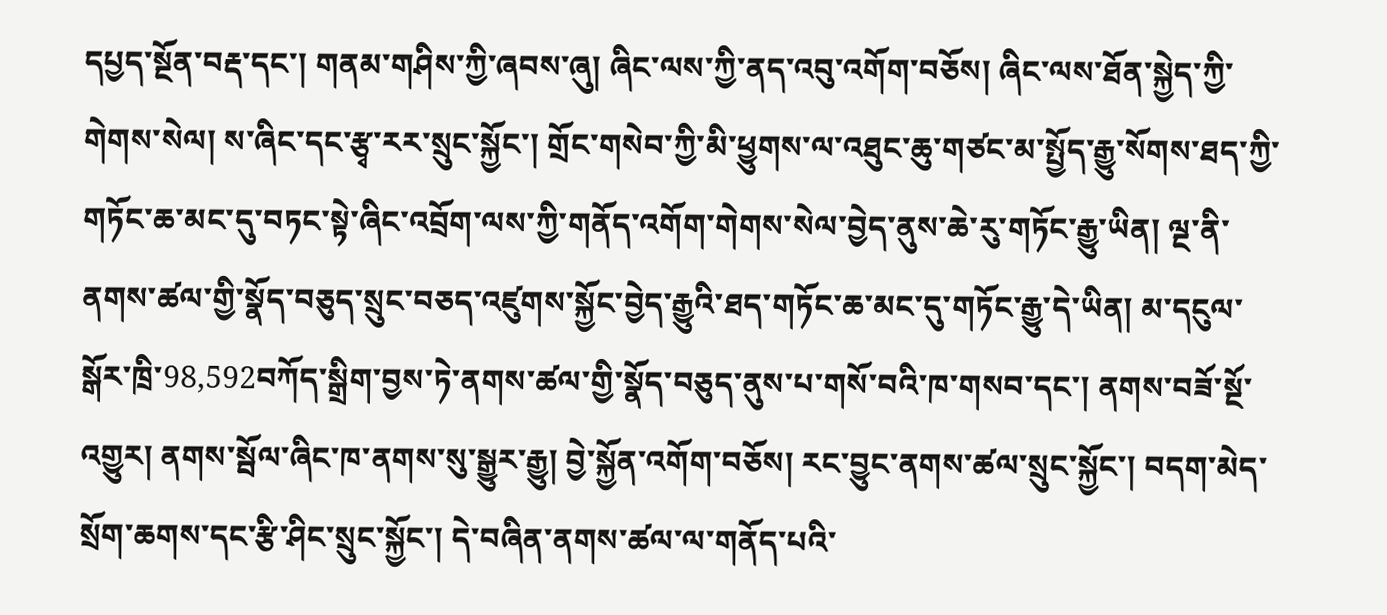དཔྱད་སྔོན་བརྡ་དང་། གནམ་གཤིས་ཀྱི་ཞབས་ཞུ། ཞིང་ལས་ཀྱི་ནད་འབུ་འགོག་བཅོས། ཞིང་ལས་ཐོན་སྐྱེད་ཀྱི་གེགས་སེལ། ས་ཞིང་དང་རྩྭ་རར་སྲུང་སྐྱོང་། གྲོང་གསེབ་ཀྱི་མི་ཕྱུགས་ལ་འཐུང་ཆུ་གཙང་མ་སྤྱོད་རྒྱུ་སོགས་ཐད་ཀྱི་གཏོང་ཆ་མང་དུ་བཏང་སྟེ་ཞིང་འབྲོག་ལས་ཀྱི་གནོད་འགོག་གེགས་སེལ་བྱེད་ནུས་ཆེ་རུ་གཏོང་རྒྱུ་ཡིན། ལྔ་ནི་ནགས་ཚལ་གྱི་སྣོད་བཅུད་སྲུང་བཅད་འཛུགས་སྐྱོང་བྱེད་རྒྱུའི་ཐད་གཏོང་ཆ་མང་དུ་གཏོང་རྒྱུ་དེ་ཡིན། མ་དངུལ་སྒོར་ཁྲི་98,592བཀོད་སྒྲིག་བྱས་ཏེ་ནགས་ཚལ་གྱི་སྣོད་བཅུད་ནུས་པ་གསོ་བའི་ཁ་གསབ་དང་། ནགས་བཟོ་སྔོ་འགྱུར། ནགས་སྦོལ་ཞིང་ཁ་ནགས་སུ་སྒྱུར་རྒྱུ། བྱེ་སྐྱོན་འགོག་བཅོས། རང་བྱུང་ནགས་ཚལ་སྲུང་སྐྱོང་། བདག་མེད་སྲོག་ཆགས་དང་རྩི་ཤིང་སྲུང་སྐྱོང་། དེ་བཞིན་ནགས་ཚལ་ལ་གནོད་པའི་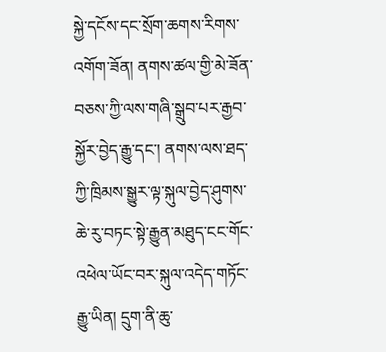སྐྱེ་དངོས་དང་སྲོག་ཆགས་རིགས་འགོག་ཟོན། ནགས་ཚལ་གྱི་མེ་ཟོན་བཅས་ཀྱི་ལས་གཞི་སྒྲུབ་པར་རྒྱབ་སྐྱོར་བྱེད་རྒྱུ་དང་། ནགས་ལས་ཐད་ཀྱི་ཁྲིམས་སྒྱུར་ལྟ་སྐུལ་བྱེད་ཤུགས་ཆེ་རུ་བཏང་སྟེ་རྒྱུན་མཐུད་ངང་གོང་འཕེལ་ཡོང་བར་སྐུལ་འདེད་གཏོང་རྒྱུ་ཡིན། དྲུག་ནི་ཆུ་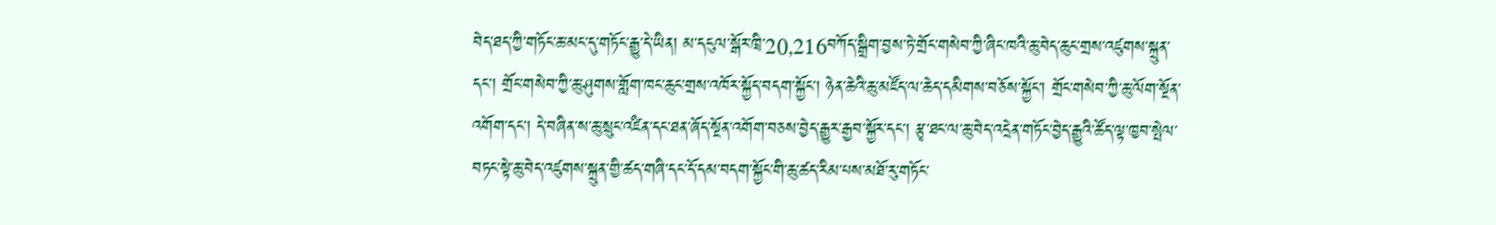བེད་ཐད་ཀྱི་གཏོང་ཆ་མང་དུ་གཏོང་རྒྱུ་དེ་ཡིན། མ་དངུལ་སྒོར་ཁྲི་20,216བཀོད་སྒྲིག་བྱས་ཏེ་གྲོང་གསེབ་ཀྱི་ཞིང་ཁའི་ཆུ་བེད་ཆུང་གྲས་འཛུགས་སྐྲུན་དང་། གྲོང་གསེབ་ཀྱི་ཆུ་ཤུགས་གློག་ཁང་ཆུང་གྲས་འཁོར་སྐྱོད་བདག་སྐྱོང་། ཉེན་ཆེའི་ཆུ་མཛོད་ལ་ཆེད་དམིགས་བཅོས་སྐྱོང་། གྲོང་གསེབ་ཀྱི་ཆུ་ལོག་སྔོན་འགོག་དང་། དེ་བཞིན་ས་ཆུ་སྲུང་འཛིན་དང་ཐན་ཞོད་སྔོན་འགོག་བཅས་བྱེད་རྒྱུར་རྒྱབ་སྐྱོར་དང་། རྩྭ་ཐང་ལ་ཆུ་བེད་འདྲེན་གཏོང་བྱེད་རྒྱུའི་ཚོད་ལྟ་ཁྱབ་སྤེལ་བཏང་སྟེ་ཆུ་བེད་འཛུགས་སྐྲུན་གྱི་ཚད་གཞི་དང་དོ་དམ་བདག་སྐྱོང་གི་ཆུ་ཚད་རིམ་པས་མཐོ་རུ་གཏོང་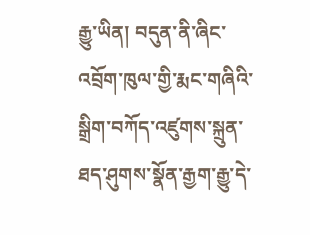རྒྱུ་ཡིན། བདུན་ནི་ཞིང་འབྲོག་ཁུལ་གྱི་རྨང་གཞིའི་སྒྲིག་བཀོད་འཛུགས་སྐྲུན་ཐད་ཤུགས་སྣོན་རྒྱག་རྒྱུ་དེ་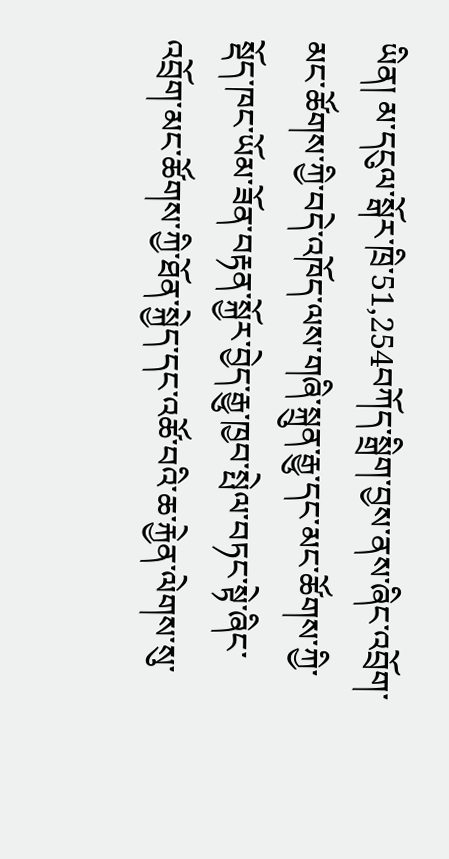ཡིན། མ་དངུལ་སྒོར་ཁྲི་51,254བཀོད་སྒྲིག་བྱས་ནས་ཞིང་འབྲོག་མང་ཚོགས་ཀྱི་བདེ་འཁོད་ལས་གཞི་སྐྲུན་རྒྱུ་དང་མང་ཚོགས་ཀྱི་སྡོད་ཁང་ཡོམ་ཟོན་བརྟན་སྐྱོར་བྱེད་རྒྱུ་ཁྱབ་སྤེལ་བཏང་སྟེ་ཞིང་འབྲོག་མང་ཚོགས་ཀྱི་ཐོན་སྐྱེད་དང་འཚོ་བའི་ཆ་རྐྱེན་ལེགས་སུ་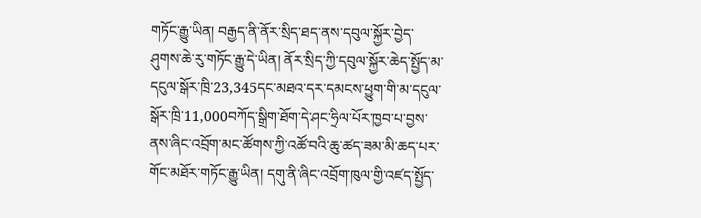གཏོང་རྒྱུ་ཡིན། བརྒྱད་ནི་ནོར་སྲིད་ཐད་ནས་དབུལ་སྐྱོར་བྱེད་ཤུགས་ཆེ་རུ་གཏོང་རྒྱུ་དེ་ཡིན། ནོར་སྲིད་ཀྱི་དབུལ་སྐྱོར་ཆེད་སྤྱོད་མ་དངུལ་སྒོར་ཁྲི་23,345དང་མཐའ་དར་དམངས་ཕྱུག་གི་མ་དངུལ་སྒོར་ཁྲི་11,000བཀོད་སྒྲིག་ཐོག་དེ་ཤང་ཧྲིལ་པོར་ཁྱབ་པ་བྱས་ནས་ཞིང་འབྲོག་མང་ཚོགས་ཀྱི་འཚོ་བའི་ཆུ་ཚད་ཟམ་མི་ཆད་པར་གོང་མཐོར་གཏོང་རྒྱུ་ཡིན། དགུ་ནི་ཞིང་འབྲོག་ཁུལ་གྱི་འཛད་སྤྱོད་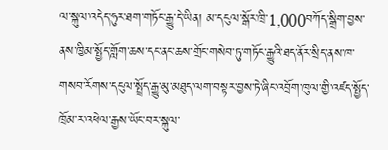ལ་སྐུལ་འདེད་ཧུར་ཐག་གཏོང་རྒྱུ་དེ་ཡིན། མ་དངུལ་སྒོར་ཁྲི་1,000བཀོད་སྒྲིག་བྱས་ནས་ཁྱིམ་སྤྱོད་གློག་ཆས་དང་ནང་ཆས་གྲོང་གསེབ་ཏུ་གཏོང་རྒྱུའི་ཐད་ནོར་སྲིད་ནས་ཁ་གསབ་རོགས་དངུལ་སྤྲོད་རྒྱུ་མུ་མཐུད་ལག་བསྟར་བྱས་ཏེ་ཞིང་འབྲོག་ཁུལ་གྱི་འཛད་སྤྱོད་ཁྲོམ་ར་འཕེལ་རྒྱས་ཡོང་བར་སྐུལ་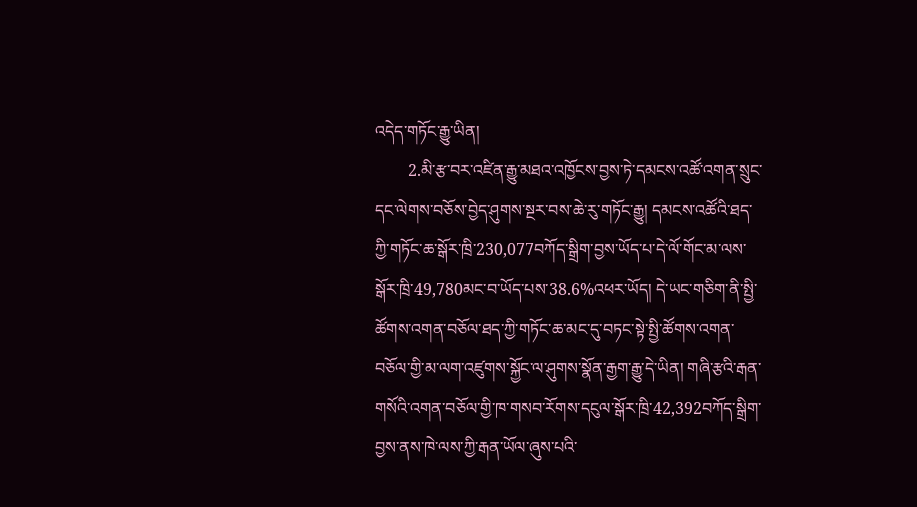འདེད་གཏོང་རྒྱུ་ཡིན།
        2.མི་རྩ་བར་འཛིན་རྒྱུ་མཐའ་འཁྱོངས་བྱས་ཏེ་དམངས་འཚོ་འགན་སྲུང་དང་ལེགས་བཅོས་བྱེད་ཤུགས་སྔར་བས་ཆེ་རུ་གཏོང་རྒྱུ། དམངས་འཚོའི་ཐད་ཀྱི་གཏོང་ཆ་སྒོར་ཁྲི་230,077བཀོད་སྒྲིག་བྱས་ཡོད་པ་དེ་ལོ་གོང་མ་ལས་སྒོར་ཁྲི་49,780མང་བ་ཡོད་པས་38.6%འཕར་ཡོད། དེ་ཡང་གཅིག་ནི་སྤྱི་ཚོགས་འགན་བཅོལ་ཐད་ཀྱི་གཏོང་ཆ་མང་དུ་བཏང་སྟེ་སྤྱི་ཚོགས་འགན་བཅོལ་གྱི་མ་ལག་འཛུགས་སྐྱོང་ལ་ཤུགས་སྣོན་རྒྱག་རྒྱུ་དེ་ཡིན། གཞི་རྩའི་རྒན་གསོའི་འགན་བཅོལ་གྱི་ཁ་གསབ་རོགས་དངུལ་སྒོར་ཁྲི་42,392བཀོད་སྒྲིག་བྱས་ནས་ཁེ་ལས་ཀྱི་རྒན་ཡོལ་ཞུས་པའི་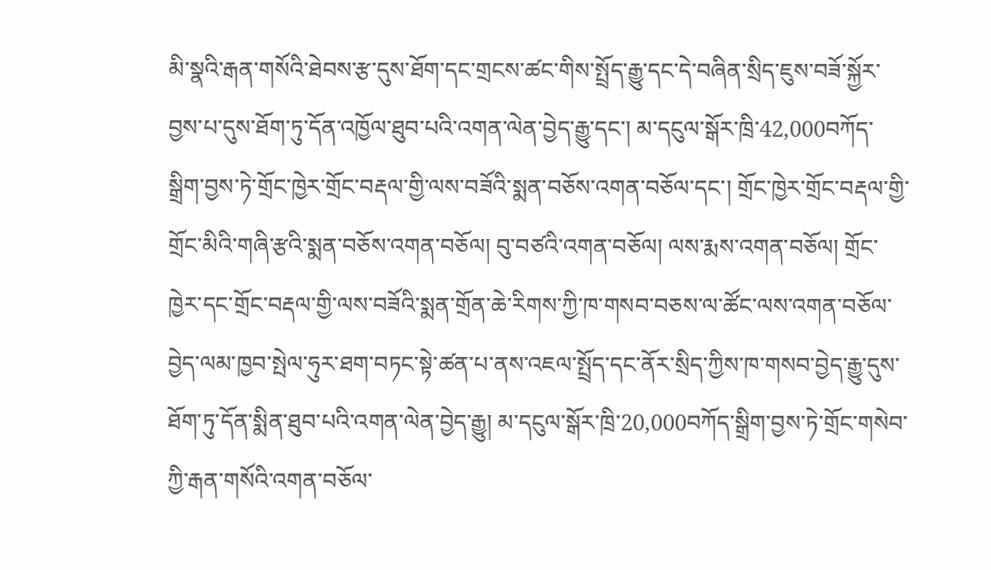མི་སྣའི་རྒན་གསོའི་ཐེབས་རྩ་དུས་ཐོག་དང་གྲངས་ཚང་གིས་སྤྲོད་རྒྱུ་དང་དེ་བཞིན་སྲིད་ཇུས་བཟོ་སྐྱོར་བྱས་པ་དུས་ཐོག་ཏུ་དོན་འཁྱོལ་ཐུབ་པའི་འགན་ལེན་བྱེད་རྒྱུ་དང་། མ་དངུལ་སྒོར་ཁྲི་42,000བཀོད་སྒྲིག་བྱས་ཏེ་གྲོང་ཁྱེར་གྲོང་བརྡལ་གྱི་ལས་བཟོའི་སྨན་བཅོས་འགན་བཅོལ་དང་། གྲོང་ཁྱེར་གྲོང་བརྡལ་གྱི་གྲོང་མིའི་གཞི་རྩའི་སྨན་བཅོས་འགན་བཅོལ། བུ་བཙའི་འགན་བཅོལ། ལས་རྨས་འགན་བཅོལ། གྲོང་ཁྱེར་དང་གྲོང་བརྡལ་གྱི་ལས་བཟོའི་སྨན་གྲོན་ཆེ་རིགས་ཀྱི་ཁ་གསབ་བཅས་ལ་ཚོང་ལས་འགན་བཅོལ་བྱེད་ལམ་ཁྱབ་སྤེལ་ཧུར་ཐག་བཏང་སྟེ་ཚན་པ་ནས་འཇལ་སྤྲོད་དང་ནོར་སྲིད་ཀྱིས་ཁ་གསབ་བྱེད་རྒྱུ་དུས་ཐོག་ཏུ་དོན་སྨིན་ཐུབ་པའི་འགན་ལེན་བྱེད་རྒྱུ། མ་དངུལ་སྒོར་ཁྲི་20,000བཀོད་སྒྲིག་བྱས་ཏེ་གྲོང་གསེབ་ཀྱི་རྒན་གསོའི་འགན་བཅོལ་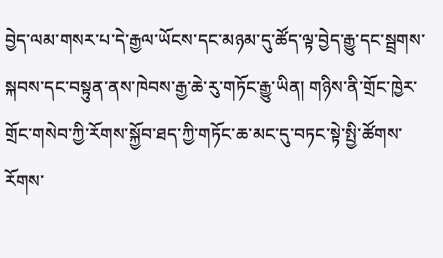བྱེད་ལམ་གསར་པ་དེ་རྒྱལ་ཡོངས་དང་མཉམ་དུ་ཚོད་ལྟ་བྱེད་རྒྱུ་དང་སྦྲགས་སྐབས་དང་བསྟུན་ནས་ཁེབས་རྒྱ་ཆེ་རུ་གཏོང་རྒྱུ་ཡིན། གཉིས་ནི་གྲོང་ཁྱེར་གྲོང་གསེབ་ཀྱི་རོགས་སྐྱོབ་ཐད་ཀྱི་གཏོང་ཆ་མང་དུ་བཏང་སྟེ་སྤྱི་ཚོགས་རོགས་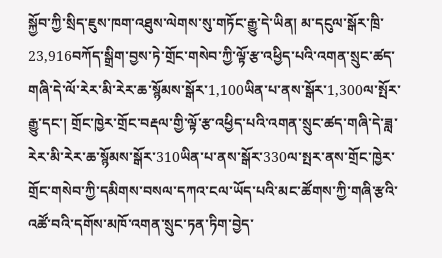སྐྱོབ་ཀྱི་སྲིད་ཇུས་ཁག་འཐུས་ལེགས་སུ་གཏོང་རྒྱུ་དེ་ཡིན། མ་དངུལ་སྒོར་ཁྲི་23,916བཀོད་སྒྲིག་བྱས་ཏེ་གྲོང་གསེབ་ཀྱི་ལྟོ་རྩ་འཕྱིད་པའི་འགན་སྲུང་ཚད་གཞི་དེ་ལོ་རེར་མི་རེར་ཆ་སྙོམས་སྒོར་1,100ཡིན་པ་ནས་སྒོར་1,300ལ་སྤོར་རྒྱུ་དང་། གྲོང་ཁྱེར་གྲོང་བརྡལ་གྱི་ལྟོ་རྩ་འཕྱིད་པའི་འགན་སྲུང་ཚད་གཞི་དེ་ཟླ་རེར་མི་རེར་ཆ་སྙོམས་སྒོར་310ཡིན་པ་ནས་སྒོར་330ལ་སྤར་ནས་གྲོང་ཁྱེར་གྲོང་གསེབ་ཀྱི་དམིགས་བསལ་དཀའ་ངལ་ཡོད་པའི་མང་ཚོགས་ཀྱི་གཞི་རྩའི་འཚོ་བའི་དགོས་མཁོ་འགན་སྲུང་ཏན་ཏིག་བྱེད་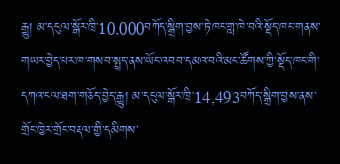རྒྱུ། མ་དངུལ་སྒོར་ཁྲི་10,000བཀོད་སྒྲིག་བྱས་ཏེ་ཁང་གླ་ཁེ་བའི་སྡོད་ཁང་གནས་གཡར་བྱེད་པར་ཁ་གསབ་སྤྲད་ནས་ཡོང་འབབ་དམའ་བའི་མང་ཚོགས་ཀྱི་སྡོད་ཁང་གི་དཀའ་ངལ་ཐག་གཅོད་བྱེད་རྒྱུ། མ་དངུལ་སྒོར་ཁྲི་14,493བཀོད་སྒྲིག་བྱས་ནས་གྲོང་ཁྱེར་གྲོང་བརྡལ་གྱི་དམིགས་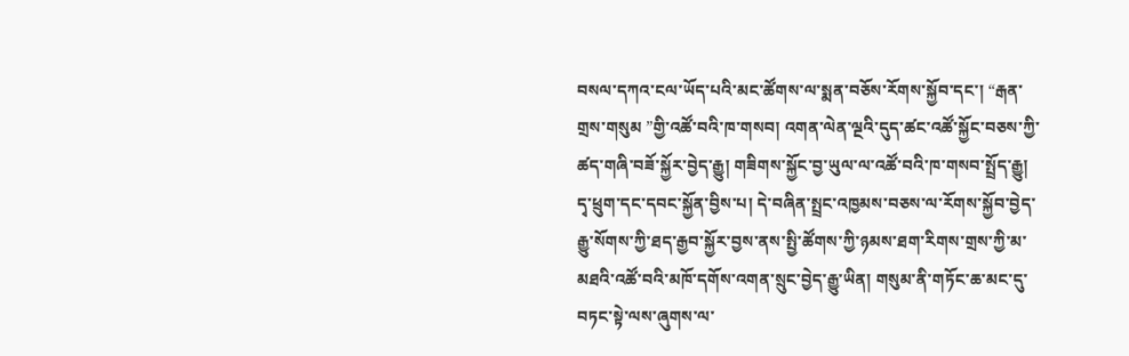བསལ་དཀའ་ངལ་ཡོད་པའི་མང་ཚོགས་ལ་སྨན་བཅོས་རོགས་སྐྱོབ་དང་། “རྒན་གྲས་གསུམ ”གྱི་འཚོ་བའི་ཁ་གསབ། འགན་ལེན་ལྔའི་དུད་ཚང་འཚོ་སྐྱོང་བཅས་ཀྱི་ཚད་གཞི་བཟོ་སྐྱོར་བྱེད་རྒྱུ། གཟིགས་སྐྱོང་བྱ་ཡུལ་ལ་འཚོ་བའི་ཁ་གསབ་སྤྲོད་རྒྱུ། དྭ་ཕྲུག་དང་དབང་སྐྱོན་བྱིས་པ། དེ་བཞིན་སྤྲང་འཁྱམས་བཅས་ལ་རོགས་སྐྱོབ་བྱེད་རྒྱུ་སོགས་ཀྱི་ཐད་རྒྱབ་སྐྱོར་བྱས་ནས་སྤྱི་ཚོགས་ཀྱི་ཉམས་ཐག་རིགས་གྲས་ཀྱི་མ་མཐའི་འཚོ་བའི་མཁོ་དགོས་འགན་སྲུང་བྱེད་རྒྱུ་ཡིན། གསུམ་ནི་གཏོང་ཆ་མང་དུ་བཏང་སྟེ་ལས་ཞུགས་ལ་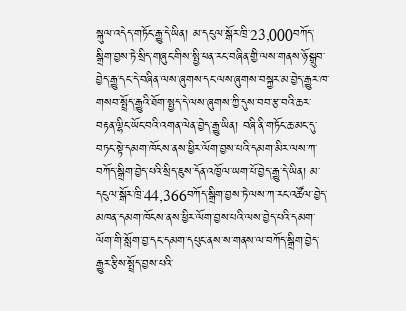སྐུལ་འདེད་གཏོང་རྒྱུ་དེ་ཡིན། མ་དངུལ་སྒོར་ཁྲི་23,000བཀོད་སྒྲིག་བྱས་ཏེ་སྲིད་གཞུང་གིས་སྤྱི་ཕན་རང་བཞིན་གྱི་ལས་གནས་ཉོ་སྒྲུབ་བྱེད་རྒྱུ་དང་དེ་བཞིན་ལས་ཞུགས་དང་ལས་ཞུགས་བསྐྱར་མ་བྱེད་རྒྱུར་ཁ་གསབ་སྤྲོད་རྒྱུའི་ཐོག་སྤྱད་དེ་ལས་ཞུགས་ཀྱི་དུས་བབ་རྩ་བའི་ཆར་བརྟན་ལྷིང་ཡོང་བའི་འགན་ལེན་བྱེད་རྒྱུ་ཡིན། བཞི་ནི་གཏོང་ཆ་མང་དུ་བཏང་སྟེ་དམག་ཁོངས་ནས་ཕྱིར་ལོག་བྱས་པའི་དམག་མིར་ལས་ཀ་བཀོད་སྒྲིག་བྱེད་པའི་སྲིད་ཇུས་དོན་འཁྱོལ་ཡག་པོ་བྱེད་རྒྱུ་དེ་ཡིན། མ་དངུལ་སྒོར་ཁྲི་44,366བཀོད་སྒྲིག་བྱས་ཏེ་ལས་ཀ་རང་འཚོལ་བྱེད་མཁན་དམག་ཁོངས་ནས་ཕྱིར་ལོག་བྱས་པའི་ལས་བྱེད་པའི་དམག་ལོག་གི་སློག་བྱ་དང་དམག་དཔུང་ནས་ས་གནས་ལ་བཀོད་སྒྲིག་བྱེད་རྒྱུར་རྩིས་སྤྲོད་བྱས་པའི་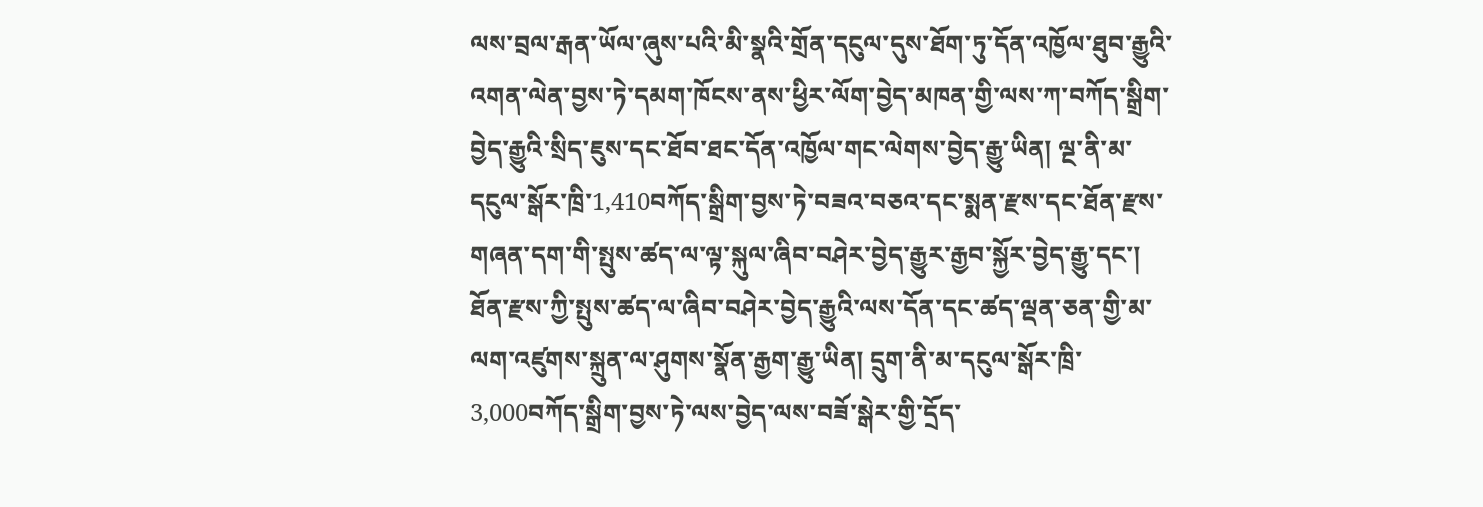ལས་བྲལ་རྒན་ཡོལ་ཞུས་པའི་མི་སྣའི་གྲོན་དངུལ་དུས་ཐོག་ཏུ་དོན་འཁྱོལ་ཐུབ་རྒྱུའི་འགན་ལེན་བྱས་ཏེ་དམག་ཁོངས་ནས་ཕྱིར་ལོག་བྱེད་མཁན་གྱི་ལས་ཀ་བཀོད་སྒྲིག་བྱེད་རྒྱུའི་སྲིད་ཇུས་དང་ཐོབ་ཐང་དོན་འཁྱོལ་གང་ལེགས་བྱེད་རྒྱུ་ཡིན། ལྔ་ནི་མ་དངུལ་སྒོར་ཁྲི་1,410བཀོད་སྒྲིག་བྱས་ཏེ་བཟའ་བཅའ་དང་སྨན་རྫས་དང་ཐོན་རྫས་གཞན་དག་གི་སྤུས་ཚད་ལ་ལྟ་སྐུལ་ཞིབ་བཤེར་བྱེད་རྒྱུར་རྒྱབ་སྐྱོར་བྱེད་རྒྱུ་དང་། ཐོན་རྫས་ཀྱི་སྤུས་ཚད་ལ་ཞིབ་བཤེར་བྱེད་རྒྱུའི་ལས་དོན་དང་ཚད་ལྡན་ཅན་གྱི་མ་ལག་འཛུགས་སྐྲུན་ལ་ཤུགས་སྣོན་རྒྱག་རྒྱུ་ཡིན། དྲུག་ནི་མ་དངུལ་སྒོར་ཁྲི་3,000བཀོད་སྒྲིག་བྱས་ཏེ་ལས་བྱེད་ལས་བཟོ་སྒེར་གྱི་དྲོད་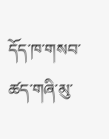དོད་ཁ་གསབ་ཚད་གཞི་མུ་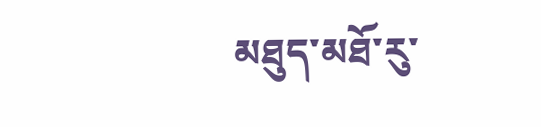མཐུད་མཐོ་རུ་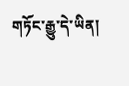གཏོང་རྒྱུ་དེ་ཡིན།